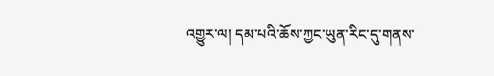འགྱུར་ལ། དམ་པའི་ཆོས་ཀྱང་ཡུན་རིང་དུ་གནས་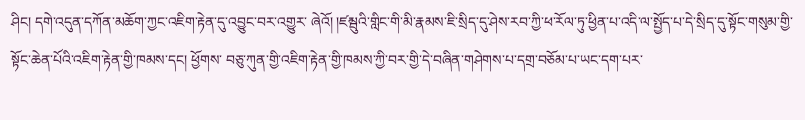ཤིང། དགེ་འདུན་དཀོན་མཆོག་ཀྱང་འཇིག་རྟེན་དུ་འབྱུང་བར་འགྱུར་ ཞེའོ། །ཛམྦུའི་གླིང་གི་མི་རྣམས་ཇི་སྲིད་དུ་ཤེས་རབ་ཀྱི་ཕ་རོལ་ཏུ་ཕྱིན་པ་འདི་ལ་སྤྱོད་པ་དེ་སྲིད་དུ་སྟོང་གསུམ་གྱི་སྟོང་ཆེན་པོའི་འཇིག་རྟེན་གྱི་ཁམས་དང། ཕྱོགས་ བཅུ་ཀུན་གྱི་འཇིག་རྟེན་གྱི་ཁམས་ཀྱི་བར་གྱི་དེ་བཞིན་གཤེགས་པ་དགྲ་བཅོམ་པ་ཡང་དག་པར་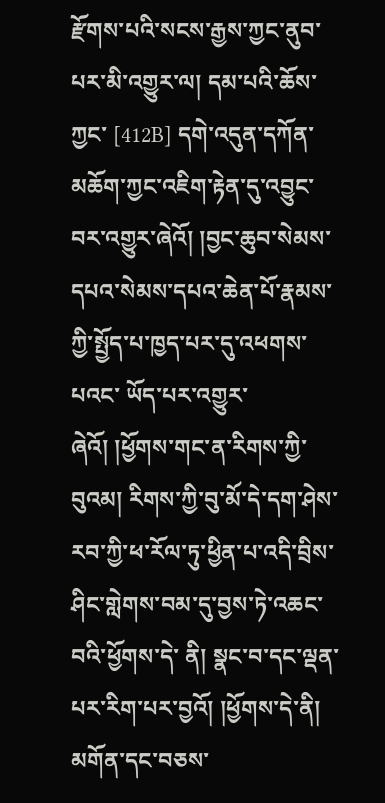རྫོགས་པའི་སངས་རྒྱས་ཀྱང་ནུབ་པར་མི་འགྱུར་ལ། དམ་པའི་ཆོས་ཀྱང་ [412B] དགེ་འདུན་དཀོན་མཆོག་ཀྱང་འཇིག་རྟེན་དུ་འབྱུང་བར་འགྱུར་ཞེའོ། །བྱང་ཆུབ་སེམས་དཔའ་སེམས་དཔའ་ཆེན་པོ་རྣམས་ཀྱི་སྤྱོད་པ་ཁྱད་པར་དུ་འཕགས་པའང་ ཡོད་པར་འགྱུར་ཞེའོ། །ཕྱོགས་གང་ན་རིགས་ཀྱི་བུའམ། རིགས་ཀྱི་བུ་མོ་དེ་དག་ཤེས་རབ་ཀྱི་ཕ་རོལ་ཏུ་ཕྱིན་པ་འདི་བྲིས་ཤིང་གླེགས་བམ་དུ་བྱས་ཏེ་འཆང་བའི་ཕྱོགས་དེ་ ནི། སྣང་བ་དང་ལྡན་པར་རིག་པར་བྱའོ། །ཕྱོགས་དེ་ནི། མགོན་དང་བཅས་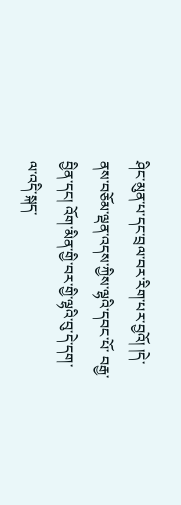ཤིང་མུན་པ་དང་བྲལ་བར་རིག་པར་བྱའོ། །དེ་ནས་བཅོམ་ལྡན་འདས་ཀྱིས་ལྷའི་དབང་པོ་ བརྒྱ་བྱིན་དང། འོག་མིན་གྱི་བར་གྱི་ལྷའི་བུ་དེ་དག་ལ་འདི་སྐད་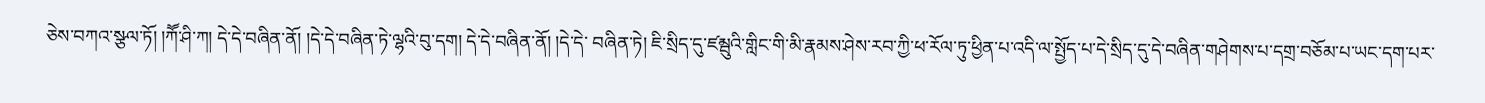ཅེས་བཀའ་སྩལ་ཏོ། །ཀཽ་ཤི་ཀ། དེ་དེ་བཞིན་ནོ། །དེ་དེ་བཞིན་ཏེ་ལྷའི་བུ་དག། དེ་དེ་བཞིན་ནོ། །དེ་དེ་ བཞིན་ཏེ། ཇི་སྲིད་དུ་ཛམྦུའི་གླིང་གི་མི་རྣམས་ཤེས་རབ་ཀྱི་ཕ་རོལ་ཏུ་ཕྱིན་པ་འདི་ལ་སྤྱོད་པ་དེ་སྲིད་དུ་དེ་བཞིན་གཤེགས་པ་དགྲ་བཅོམ་པ་ཡང་དག་པར་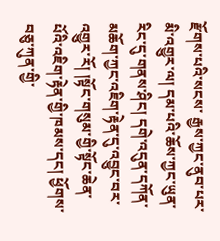རྫོགས་པའི་སངས་ རྒྱས་ཀྱང་ནུབ་པར་མི་འགྱུར་ལ། དམ་པའི་ཆོས་ཀྱང་ཡུན་རིང་དུ་གནས་ཤིང། དགེ་འདུན་དཀོན་མཆོག་ཀྱང་འཇིག་རྟེན་དུ་འབྱུང་བར་འགྱུར་རོ། །སྟོང་གསུམ་གྱི་སྟོང་ཆེན་ པོའི་འཇིག་རྟེན་གྱི་ཁམས་དང། ཕྱོགས་བཅུ་ཀུན་གྱི་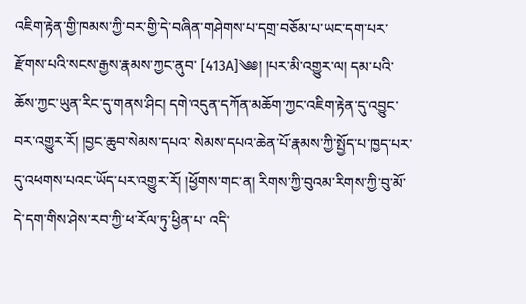འཇིག་རྟེན་གྱི་ཁམས་ཀྱི་བར་གྱི་དེ་བཞིན་གཤེགས་པ་དགྲ་བཅོམ་པ་ཡང་དག་པར་རྫོགས་པའི་སངས་རྒྱས་རྣམས་ཀྱང་ནུབ་ [413A]༄༅། །པར་མི་འགྱུར་ལ། དམ་པའི་ཆོས་ཀྱང་ཡུན་རིང་དུ་གནས་ཤིང། དགེ་འདུན་དཀོན་མཆོག་ཀྱང་འཇིག་རྟེན་དུ་འབྱུང་བར་འགྱུར་རོ། །བྱང་ཆུབ་སེམས་དཔའ་ སེམས་དཔའ་ཆེན་པོ་རྣམས་ཀྱི་སྤྱོད་པ་ཁྱད་པར་དུ་འཕགས་པའང་ཡོད་པར་འགྱུར་རོ། །ཕྱོགས་གང་ན། རིགས་ཀྱི་བུའམ་རིགས་ཀྱི་བུ་མོ་དེ་དག་གིས་ཤེས་རབ་ཀྱི་ཕ་རོལ་ཏུ་ཕྱིན་པ་ འདི་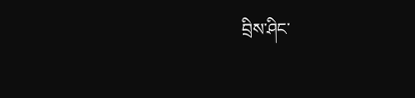བྲིས་ཤིང་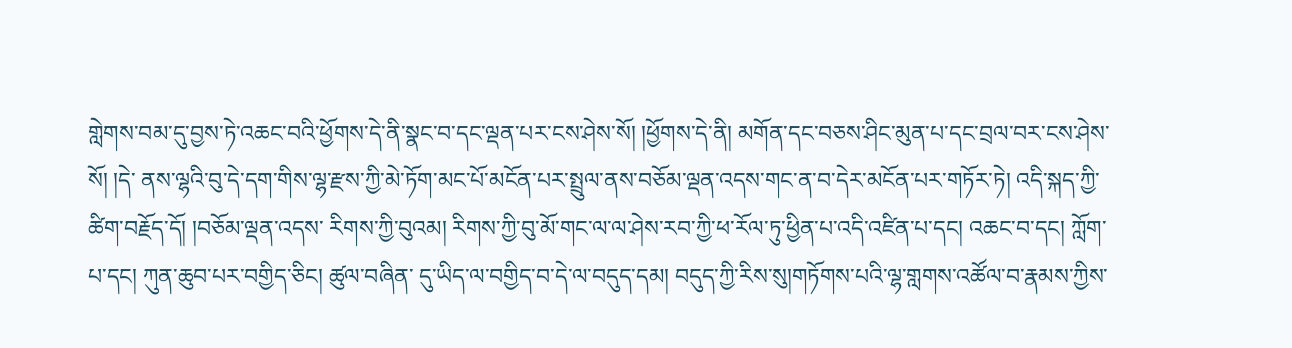གླེགས་བམ་དུ་བྱས་ཏེ་འཆང་བའི་ཕྱོགས་དེ་ནི་སྣང་བ་དང་ལྡན་པར་ངས་ཤེས་སོ། །ཕྱོགས་དེ་ནི། མགོན་དང་བཅས་ཤིང་མུན་པ་དང་བྲལ་བར་ངས་ཤེས་སོ། །དེ་ ནས་ལྷའི་བུ་དེ་དག་གིས་ལྷ་རྫས་ཀྱི་མེ་ཏོག་མང་པོ་མངོན་པར་སྤྲུལ་ནས་བཅོམ་ལྡན་འདས་གང་ན་བ་དེར་མངོན་པར་གཏོར་ཏེ། འདི་སྐད་ཀྱི་ཚིག་བརྗོད་དོ། །བཅོམ་ལྡན་འདས་ རིགས་ཀྱི་བུའམ། རིགས་ཀྱི་བུ་མོ་གང་ལ་ལ་ཤེས་རབ་ཀྱི་ཕ་རོལ་ཏུ་ཕྱིན་པ་འདི་འཛིན་པ་དང། འཆང་བ་དང། ཀློག་པ་དང། ཀུན་ཆུབ་པར་བགྱིད་ཅིང། ཚུལ་བཞིན་ དུ་ཡིད་ལ་བགྱིད་བ་དེ་ལ་བདུད་དམ། བདུད་ཀྱི་རིས་སུ།གཏོགས་པའི་ལྷ་གླགས་འཚོལ་བ་རྣམས་ཀྱིས་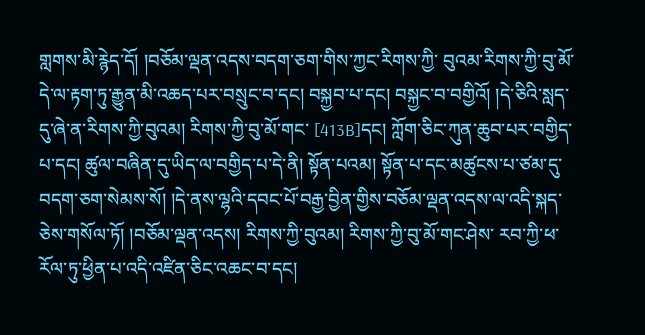གླགས་མི་རྙེད་དོ། །བཅོམ་ལྡན་འདས་བདག་ཅག་གིས་ཀྱང་རིགས་ཀྱི་ བུའམ་རིགས་ཀྱི་བུ་མོ་དེ་ལ་རྟག་ཏུ་རྒྱུན་མི་འཆད་པར་བསྲུང་བ་དང། བསྐྱབ་པ་དང། བསྐྱང་བ་བགྱིའོ། །དེ་ཅིའི་སླད་དུ་ཞེ་ན་རིགས་ཀྱི་བུའམ། རིགས་ཀྱི་བུ་མོ་གང་ [413B]དང། ཀློག་ཅིང་ཀུན་ཆུབ་པར་བགྱིད་པ་དང། ཚུལ་བཞིན་དུ་ཡིད་ལ་བགྱིད་པ་དེ་ནི། སྟོན་པའམ། སྟོན་པ་དང་མཚུངས་པ་ཙམ་དུ་ བདག་ཅག་སེམས་སོ། །དེ་ནས་ལྷའི་དབང་པོ་བརྒྱ་བྱིན་གྱིས་བཅོམ་ལྡན་འདས་ལ་འདི་སྐད་ཅེས་གསོལ་ཏོ། །བཅོམ་ལྡན་འདས། རིགས་ཀྱི་བུའམ། རིགས་ཀྱི་བུ་མོ་གང་ཤེས་ རབ་ཀྱི་ཕ་རོལ་ཏུ་ཕྱིན་པ་འདི་འཛིན་ཅིང་འཆང་བ་དང།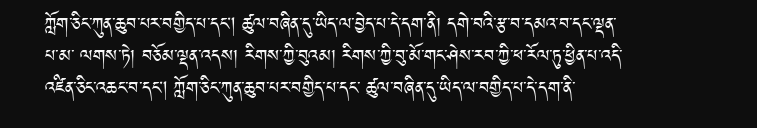ཀློག་ཅིང་ཀུན་ཆུབ་པར་བགྱིད་པ་དང། ཚུལ་བཞིན་དུ་ཡིད་ལ་བྱེད་པ་དེ་དག་ནི། དགེ་བའི་རྩ་བ་དམའ་བ་དང་ལྡན་པ་མ་ ལགས་ཏེ། བཅོམ་ལྡན་འདས། རིགས་ཀྱི་བུའམ། རིགས་ཀྱི་བུ་མོ་གང་ཤེས་རབ་ཀྱི་ཕ་རོལ་ཏུ་ཕྱིན་པ་འདི་འཛིན་ཅིང་འཆང་བ་དང། ཀློག་ཅིང་ཀུན་ཆུབ་པར་བགྱིད་པ་དང་ ཚུལ་བཞིན་དུ་ཡིད་ལ་བགྱིད་པ་དེ་དག་ནི་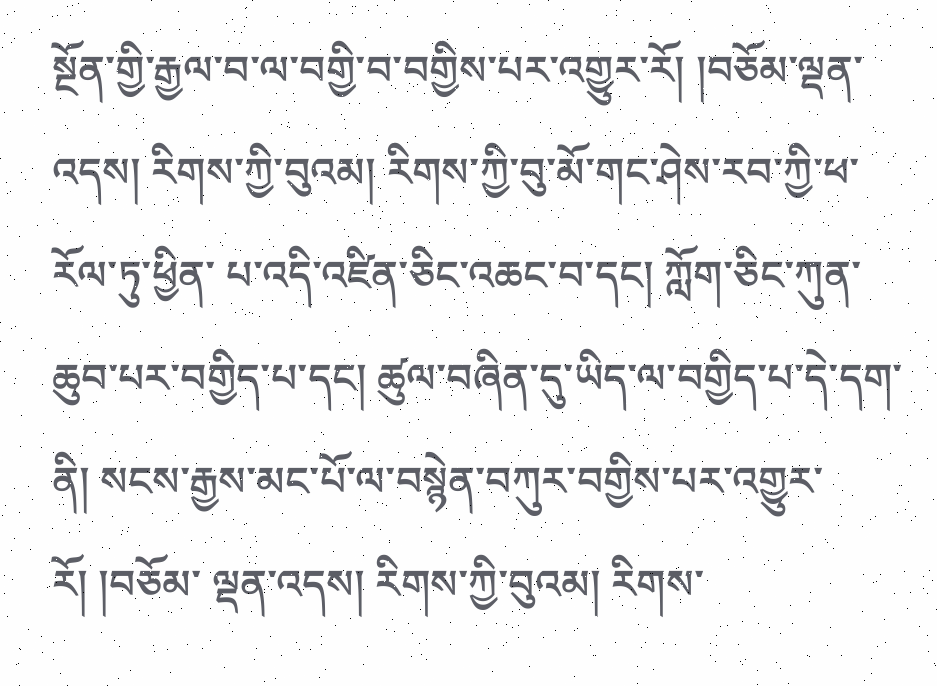སྔོན་གྱི་རྒྱལ་བ་ལ་བགྱི་བ་བགྱིས་པར་འགྱུར་རོ། །བཅོམ་ལྡན་འདས། རིགས་ཀྱི་བུའམ། རིགས་ཀྱི་བུ་མོ་གང་ཤེས་རབ་ཀྱི་ཕ་རོལ་ཏུ་ཕྱིན་ པ་འདི་འཛིན་ཅིང་འཆང་བ་དང། ཀློག་ཅིང་ཀུན་ཆུབ་པར་བགྱིད་པ་དང། ཚུལ་བཞིན་དུ་ཡིད་ལ་བགྱིད་པ་དེ་དག་ནི། སངས་རྒྱས་མང་པོ་ལ་བསྙེན་བཀུར་བགྱིས་པར་འགྱུར་རོ། །བཅོམ་ ལྡན་འདས། རིགས་ཀྱི་བུའམ། རིགས་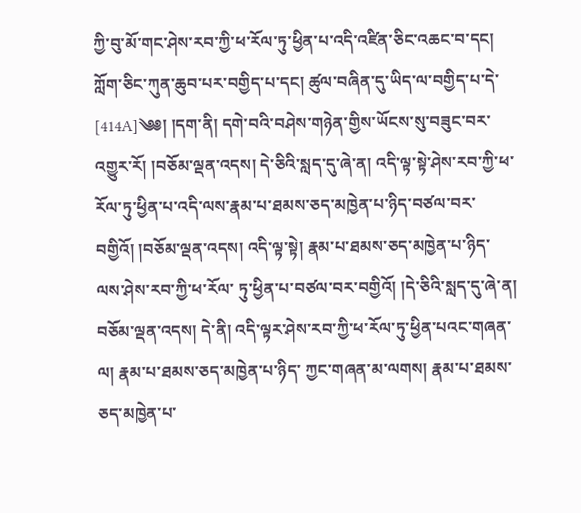ཀྱི་བུ་མོ་གང་ཤེས་རབ་ཀྱི་ཕ་རོལ་ཏུ་ཕྱིན་པ་འདི་འཛིན་ཅིང་འཆང་བ་དང། ཀློག་ཅིང་ཀུན་ཆུབ་པར་བགྱིད་པ་དང། ཚུལ་བཞིན་དུ་ཡིད་ལ་བགྱིད་པ་དེ་ [414A]༄༅། །དག་ནི། དགེ་བའི་བཤེས་གཉེན་གྱིས་ཡོངས་སུ་བཟུང་བར་འགྱུར་རོ། །བཅོམ་ལྡན་འདས། དེ་ཅིའི་སླད་དུ་ཞེ་ན། འདི་ལྟ་སྟེ་ཤེས་རབ་ཀྱི་ཕ་ རོལ་ཏུ་ཕྱིན་པ་འདི་ལས་རྣམ་པ་ཐམས་ཅད་མཁྱེན་པ་ཉིད་བཙལ་བར་བགྱིའོ། །བཅོམ་ལྡན་འདས། འདི་ལྟ་སྟེ། རྣམ་པ་ཐམས་ཅད་མཁྱེན་པ་ཉིད་ལས་ཤེས་རབ་ཀྱི་ཕ་རོལ་ ཏུ་ཕྱིན་པ་བཙལ་བར་བགྱིའོ། །དེ་ཅིའི་སླད་དུ་ཞེ་ན། བཅོམ་ལྡན་འདས། དེ་ནི། འདི་ལྟར་ཤེས་རབ་ཀྱི་ཕ་རོལ་ཏུ་ཕྱིན་པའང་གཞན་ལ། རྣམ་པ་ཐམས་ཅད་མཁྱེན་པ་ཉིད་ ཀྱང་གཞན་མ་ལགས། རྣམ་པ་ཐམས་ཅད་མཁྱེན་པ་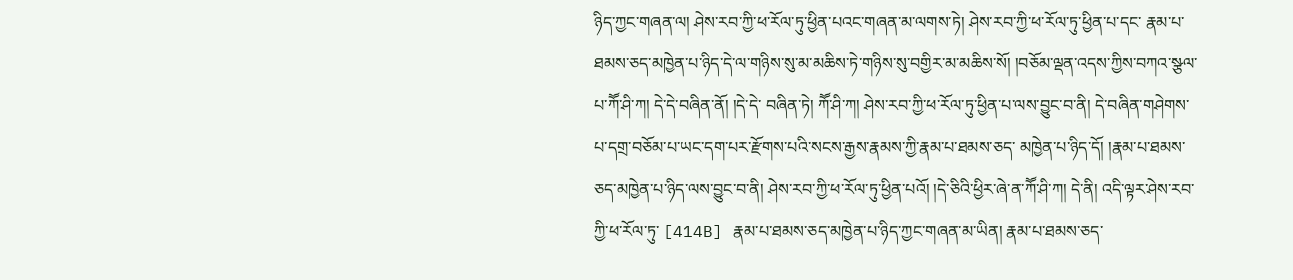ཉིད་ཀྱང་གཞན་ལ། ཤེས་རབ་ཀྱི་ཕ་རོལ་ཏུ་ཕྱིན་པའང་གཞན་མ་ལགས་ཏེ། ཤེས་རབ་ཀྱི་ཕ་རོལ་ཏུ་ཕྱིན་པ་དང་ རྣམ་པ་ཐམས་ཅད་མཁྱེན་པ་ཉིད་དེ་ལ་གཉིས་སུ་མ་མཆིས་ཏེ་གཉིས་སུ་བགྱིར་མ་མཆིས་སོ། །བཅོམ་ལྡན་འདས་ཀྱིས་བཀའ་སྩལ་པ་ཀཽ་ཤི་ཀ། དེ་དེ་བཞིན་ནོ། །དེ་དེ་ བཞིན་ཏེ། ཀཽ་ཤི་ཀ། ཤེས་རབ་ཀྱི་ཕ་རོལ་ཏུ་ཕྱིན་པ་ལས་བྱུང་བ་ནི། དེ་བཞིན་གཤེགས་པ་དགྲ་བཅོམ་པ་ཡང་དག་པར་རྫོགས་པའི་སངས་རྒྱས་རྣམས་ཀྱི་རྣམ་པ་ཐམས་ཅད་ མཁྱེན་པ་ཉིད་དོ། །རྣམ་པ་ཐམས་ཅད་མཁྱེན་པ་ཉིད་ལས་བྱུང་བ་ནི། ཤེས་རབ་ཀྱི་ཕ་རོལ་ཏུ་ཕྱིན་པའོ། །དེ་ཅིའི་ཕྱིར་ཞེ་ན་ཀཽ་ཤི་ཀ། དེ་ནི། འདི་ལྟར་ཤེས་རབ་ཀྱི་ཕ་རོལ་ཏུ་ [414B] རྣམ་པ་ཐམས་ཅད་མཁྱེན་པ་ཉིད་ཀྱང་གཞན་མ་ཡིན། རྣམ་པ་ཐམས་ཅད་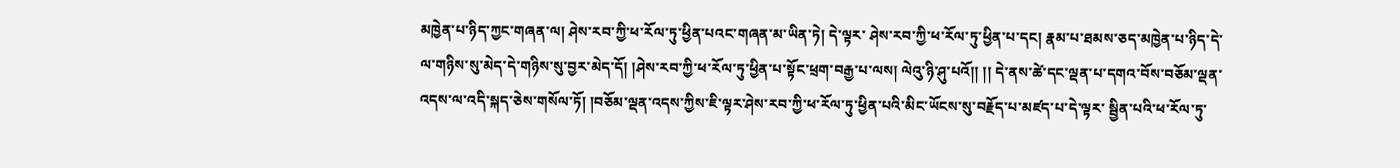མཁྱེན་པ་ཉིད་ཀྱང་གཞན་ལ། ཤེས་རབ་ཀྱི་ཕ་རོལ་ཏུ་ཕྱིན་པའང་གཞན་མ་ཡིན་ཏེ། དེ་ལྟར་ ཤེས་རབ་ཀྱི་ཕ་རོལ་ཏུ་ཕྱིན་པ་དང། རྣམ་པ་ཐམས་ཅད་མཁྱེན་པ་ཉིད་དེ་ལ་གཉིས་སུ་མེད་དེ་གཉིས་སུ་བྱར་མེད་དོ། །ཤེས་རབ་ཀྱི་ཕ་རོལ་ཏུ་ཕྱིན་པ་སྟོང་ཕྲག་བརྒྱ་པ་ལས། ལེའུ་ཉི་ཤུ་པའོ།། །། དེ་ནས་ཚེ་དང་ལྡན་པ་དགའ་བོས་བཅོམ་ལྡན་འདས་ལ་འདི་སྐད་ཅེས་གསོལ་ཏོ། །བཅོམ་ལྡན་འདས་ཀྱིས་ཇི་ལྟར་ཤེས་རབ་ཀྱི་ཕ་རོལ་ཏུ་ཕྱིན་པའི་མིང་ཡོངས་སུ་བརྗོད་པ་མཛད་པ་དེ་ལྟར་ སྦྱིན་པའི་ཕ་རོལ་ཏུ་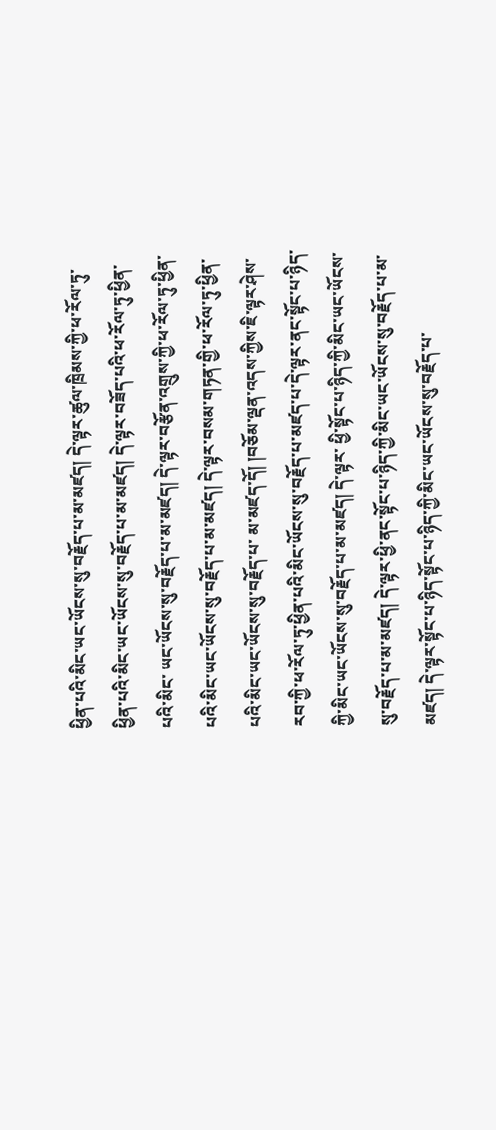ཕྱིན་པའི་མིང་ཡང་ཡོངས་སུ་བརྗོད་པ་མ་མཛད། དེ་ལྟར་ཚུལ་ཁྲིམས་ཀྱི་ཕ་རོལ་ཏུ་ཕྱིན་པའི་མིང་ཡང་ཡོངས་སུ་བརྗོད་པ་མ་མཛད། དེ་ལྟར་བཟོད་པའི་ཕ་རོལ་ཏུ་ཕྱིན་པའི་མིང་ ཡང་ཡོངས་སུ་བརྗོད་པ་མ་མཛད། དེ་ལྟར་བརྩོན་འགྲུས་ཀྱི་ཕ་རོལ་ཏུ་ཕྱིན་པའི་མིང་ཡང་ཡོངས་སུ་བརྗོད་པ་མ་མཛད། དེ་ལྟར་བསམ་གཏན་གྱི་ཕ་རོལ་ཏུ་ཕྱིན་པའི་མིང་ཡང་ཡོངས་སུ་བརྗོད་པ་ མ་མཛད་དོ། །བཅོམ་ལྡན་འདས་ཀྱིས་ཇི་ལྟར་ཤེས་རབ་ཀྱི་ཕ་རོལ་ཏུ་ཕྱིན་པའི་མིང་ཡོངས་སུ་བརྗོད་པ་མཛད་པ་དེ་ལྟར་ནང་སྟོང་པ་ཉིད་ཀྱི་མིང་ཡང་ཡོངས་སུ་བརྗོད་པ་མ་མཛད། དེ་ལྟར་ ཕྱི་སྟོང་པ་ཉིད་ཀྱི་མིང་ཡང་ཡོངས་སུ་བརྗོད་པ་མ་མཛད། དེ་ལྟར་ཕྱི་ནང་སྟོང་པ་ཉིད་ཀྱི་མིང་ཡང་ཡོངས་སུ་བརྗོད་པ་མ་མཛད། དེ་ལྟར་སྟོང་པ་ཉིད་སྟོང་པ་ཉིད་ཀྱི་མིང་ཡང་ཡོངས་སུ་བརྗོད་པ་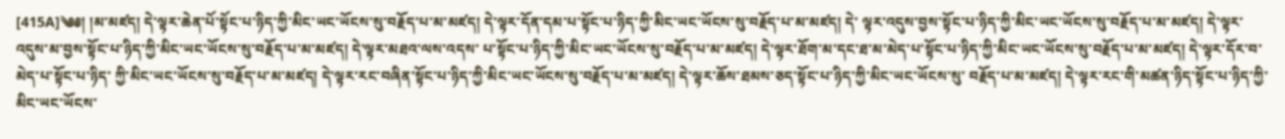[415A]༄༅། །མ་མཛད། དེ་ལྟར་ཆེན་པོ་སྟོང་པ་ཉིད་ཀྱི་མིང་ཡང་ཡོངས་སུ་བརྗོད་པ་མ་མཛད། དེ་ལྟར་དོན་དམ་པ་སྟོང་པ་ཉིད་ཀྱི་མིང་ཡང་ཡོངས་སུ་བརྗོད་པ་མ་མཛད། དེ་ ལྟར་འདུས་བྱས་སྟོང་པ་ཉིད་ཀྱི་མིང་ཡང་ཡོངས་སུ་བརྗོད་པ་མ་མཛད། དེ་ལྟར་འདུས་མ་བྱས་སྟོང་པ་ཉིད་ཀྱི་མིང་ཡང་ཡོངས་སུ་བརྗོད་པ་མ་མཛད། དེ་ལྟར་མཐའ་ལས་འདས་ པ་སྟོང་པ་ཉིད་ཀྱི་མིང་ཡང་ཡོངས་སུ་བརྗོད་པ་མ་མཛད། དེ་ལྟར་ཐོག་མ་དང་ཐ་མ་མེད་པ་སྟོང་པ་ཉིད་ཀྱི་མིང་ཡང་ཡོངས་སུ་བརྗོད་པ་མ་མཛད། དེ་ལྟར་དོར་བ་མེད་པ་སྟོང་པ་ཉིད་ ཀྱི་མིང་ཡང་ཡོངས་སུ་བརྗོད་པ་མ་མཛད། དེ་ལྟར་རང་བཞིན་སྟོང་པ་ཉིད་ཀྱི་མིང་ཡང་ཡོངས་སུ་བརྗོད་པ་མ་མཛད། དེ་ལྟར་ཆོས་ཐམས་ཅད་སྟོང་པ་ཉིད་ཀྱི་མིང་ཡང་ཡོངས་སུ་ བརྗོད་པ་མ་མཛད། དེ་ལྟར་རང་གི་མཚན་ཉིད་སྟོང་པ་ཉིད་ཀྱི་མིང་ཡང་ཡོངས་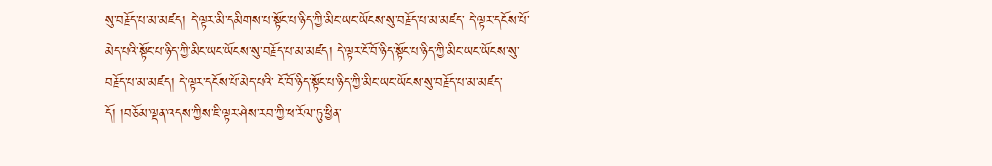སུ་བརྗོད་པ་མ་མཛད། དེ་ལྟར་མི་དམིགས་པ་སྟོང་པ་ཉིད་ཀྱི་མིང་ཡང་ཡོངས་སུ་བརྗོད་པ་མ་མཛད་ དེ་ལྟར་དངོས་པོ་མེད་པའི་སྟོང་པ་ཉིད་ཀྱི་མིང་ཡང་ཡོངས་སུ་བརྗོད་པ་མ་མཛད། དེ་ལྟར་ངོ་བོ་ཉིད་སྟོང་པ་ཉིད་ཀྱི་མིང་ཡང་ཡོངས་སུ་བརྗོད་པ་མ་མཛད། དེ་ལྟར་དངོས་པོ་མེད་པའི་ ངོ་བོ་ཉིད་སྟོང་པ་ཉིད་ཀྱི་མིང་ཡང་ཡོངས་སུ་བརྗོད་པ་མ་མཛད་དོ། །བཅོམ་ལྡན་འདས་ཀྱིས་ཇི་ལྟར་ཤེས་རབ་ཀྱི་ཕ་རོལ་ཏུ་ཕྱིན་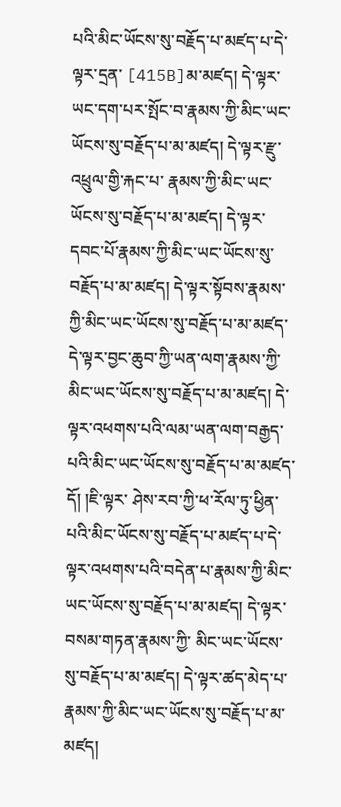པའི་མིང་ཡོངས་སུ་བརྗོད་པ་མཛད་པ་དེ་ལྟར་དྲན་ [415B]མ་མཛད། དེ་ལྟར་ཡང་དག་པར་སྤོང་བ་རྣམས་ཀྱི་མིང་ཡང་ཡོངས་སུ་བརྗོད་པ་མ་མཛད། དེ་ལྟར་རྫུ་འཕྲུལ་གྱི་རྐང་པ་ རྣམས་ཀྱི་མིང་ཡང་ཡོངས་སུ་བརྗོད་པ་མ་མཛད། དེ་ལྟར་དབང་པོ་རྣམས་ཀྱི་མིང་ཡང་ཡོངས་སུ་བརྗོད་པ་མ་མཛད། དེ་ལྟར་སྟོབས་རྣམས་ཀྱི་མིང་ཡང་ཡོངས་སུ་བརྗོད་པ་མ་མཛད་ དེ་ལྟར་བྱང་ཆུབ་ཀྱི་ཡན་ལག་རྣམས་ཀྱི་མིང་ཡང་ཡོངས་སུ་བརྗོད་པ་མ་མཛད། དེ་ལྟར་འཕགས་པའི་ལམ་ཡན་ལག་བརྒྱད་པའི་མིང་ཡང་ཡོངས་སུ་བརྗོད་པ་མ་མཛད་དོ། །ཇི་ལྟར་ ཤེས་རབ་ཀྱི་ཕ་རོལ་ཏུ་ཕྱིན་པའི་མིང་ཡོངས་སུ་བརྗོད་པ་མཛད་པ་དེ་ལྟར་འཕགས་པའི་བདེན་པ་རྣམས་ཀྱི་མིང་ཡང་ཡོངས་སུ་བརྗོད་པ་མ་མཛད། དེ་ལྟར་བསམ་གཏན་རྣམས་ཀྱི་ མིང་ཡང་ཡོངས་སུ་བརྗོད་པ་མ་མཛད། དེ་ལྟར་ཚད་མེད་པ་རྣམས་ཀྱི་མིང་ཡང་ཡོངས་སུ་བརྗོད་པ་མ་མཛད།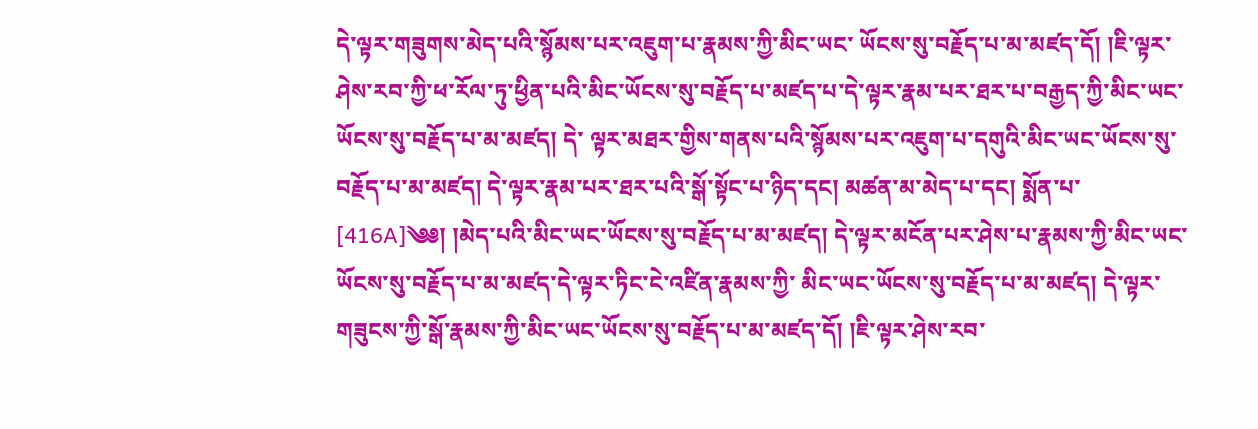དེ་ལྟར་གཟུགས་མེད་པའི་སྙོམས་པར་འཇུག་པ་རྣམས་ཀྱི་མིང་ཡང་ ཡོངས་སུ་བརྗོད་པ་མ་མཛད་དོ། །ཇི་ལྟར་ཤེས་རབ་ཀྱི་ཕ་རོལ་ཏུ་ཕྱིན་པའི་མིང་ཡོངས་སུ་བརྗོད་པ་མཛད་པ་དེ་ལྟར་རྣམ་པར་ཐར་པ་བརྒྱད་ཀྱི་མིང་ཡང་ཡོངས་སུ་བརྗོད་པ་མ་མཛད། དེ་ ལྟར་མཐར་གྱིས་གནས་པའི་སྙོམས་པར་འཇུག་པ་དགུའི་མིང་ཡང་ཡོངས་སུ་བརྗོད་པ་མ་མཛད། དེ་ལྟར་རྣམ་པར་ཐར་པའི་སྒོ་སྟོང་པ་ཉིད་དང། མཚན་མ་མེད་པ་དང། སྨོན་པ་ [416A]༄༅། །མེད་པའི་མིང་ཡང་ཡོངས་སུ་བརྗོད་པ་མ་མཛད། དེ་ལྟར་མངོན་པར་ཤེས་པ་རྣམས་ཀྱི་མིང་ཡང་ཡོངས་སུ་བརྗོད་པ་མ་མཛད་དེ་ལྟར་ཏིང་ངེ་འཛིན་རྣམས་ཀྱི་ མིང་ཡང་ཡོངས་སུ་བརྗོད་པ་མ་མཛད། དེ་ལྟར་གཟུངས་ཀྱི་སྒོ་རྣམས་ཀྱི་མིང་ཡང་ཡོངས་སུ་བརྗོད་པ་མ་མཛད་དོ། །ཇི་ལྟར་ཤེས་རབ་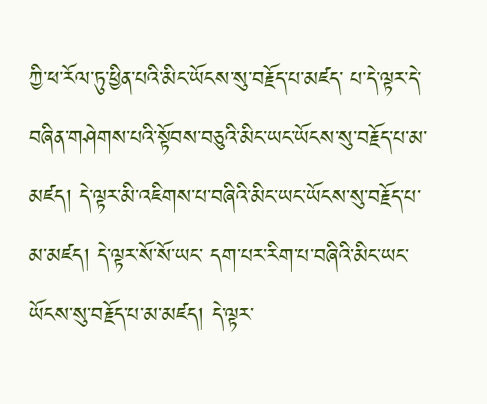ཀྱི་ཕ་རོལ་ཏུ་ཕྱིན་པའི་མིང་ཡོངས་སུ་བརྗོད་པ་མཛད་ པ་དེ་ལྟར་དེ་བཞིན་གཤེགས་པའི་སྟོབས་བཅུའི་མིང་ཡང་ཡོངས་སུ་བརྗོད་པ་མ་མཛད། དེ་ལྟར་མི་འཇིགས་པ་བཞིའི་མིང་ཡང་ཡོངས་སུ་བརྗོད་པ་མ་མཛད། དེ་ལྟར་སོ་སོ་ཡང་ དག་པར་རིག་པ་བཞིའི་མིང་ཡང་ཡོངས་སུ་བརྗོད་པ་མ་མཛད། དེ་ལྟར་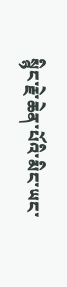སྙིང་རྗེ་ཆེན་པོའི་མིང་ཡང་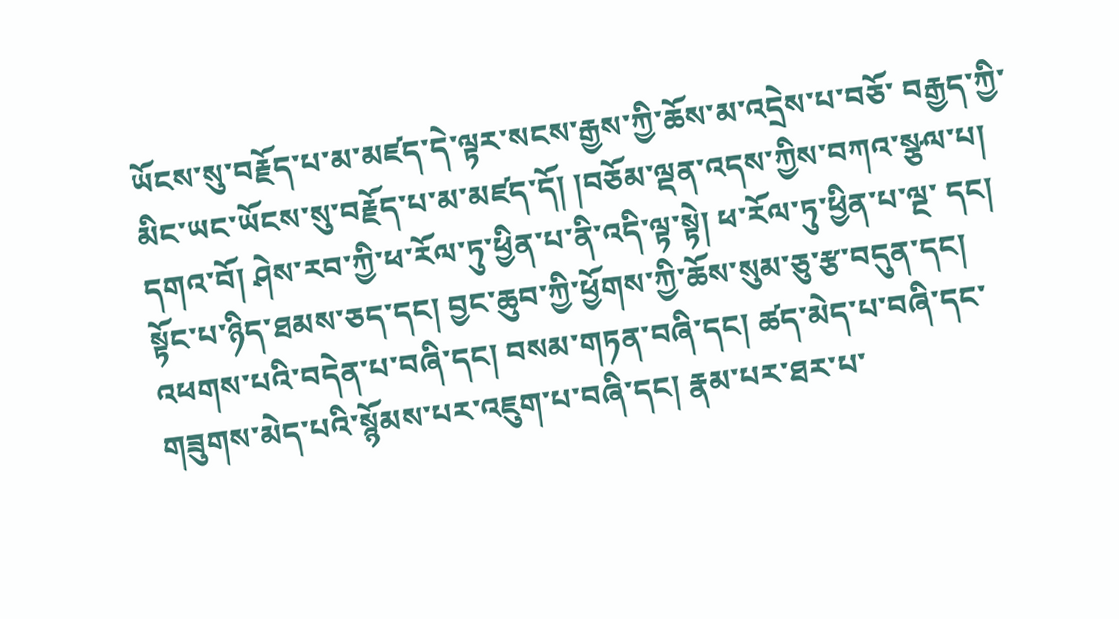ཡོངས་སུ་བརྗོད་པ་མ་མཛད་དེ་ལྟར་སངས་རྒྱས་ཀྱི་ཆོས་མ་འདྲེས་པ་བཅོ་ བརྒྱད་ཀྱི་མིང་ཡང་ཡོངས་སུ་བརྗོད་པ་མ་མཛད་དོ། །བཅོམ་ལྡན་འདས་ཀྱིས་བཀའ་སྩལ་པ། དགའ་བོ། ཤེས་རབ་ཀྱི་ཕ་རོལ་ཏུ་ཕྱིན་པ་ནི་འདི་ལྟ་སྟེ། ཕ་རོལ་ཏུ་ཕྱིན་པ་ལྔ་ དང། སྟོང་པ་ཉིད་ཐམས་ཅད་དང། བྱང་ཆུབ་ཀྱི་ཕྱོགས་ཀྱི་ཆོས་སུམ་ཅུ་རྩ་བདུན་དང། འཕགས་པའི་བདེན་པ་བཞི་དང། བསམ་གཏན་བཞི་དང། ཚད་མེད་པ་བཞི་དང་ གཟུགས་མེད་པའི་སྙོམས་པར་འཇུག་པ་བཞི་དང། རྣམ་པར་ཐར་པ་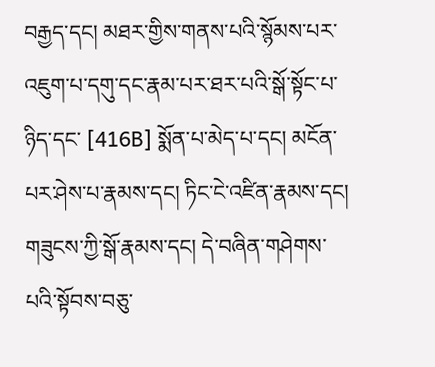བརྒྱད་དང། མཐར་གྱིས་གནས་པའི་སྙོམས་པར་འཇུག་པ་དགུ་དང་རྣམ་པར་ཐར་པའི་སྒོ་སྟོང་པ་ཉིད་དང་ [416B] སྨོན་པ་མེད་པ་དང། མངོན་པར་ཤེས་པ་རྣམས་དང། ཏིང་ངེ་འཛིན་རྣམས་དང། གཟུངས་ཀྱི་སྒོ་རྣམས་དང། དེ་བཞིན་གཤེགས་པའི་སྟོབས་བཅུ་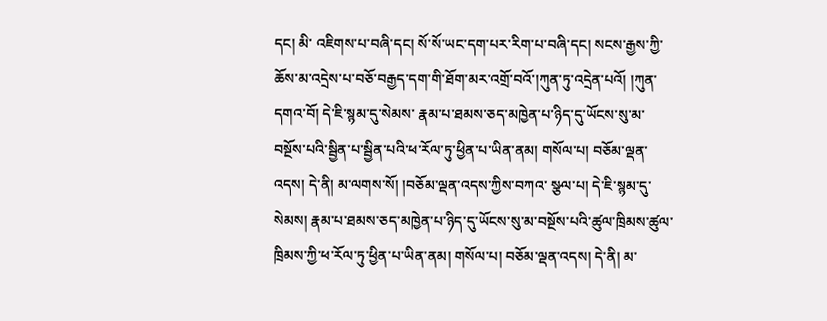དང། མི་ འཇིགས་པ་བཞི་དང། སོ་སོ་ཡང་དག་པར་རིག་པ་བཞི་དང། སངས་རྒྱས་ཀྱི་ཆོས་མ་འདྲེས་པ་བཅོ་བརྒྱད་དག་གི་ཐོག་མར་འགྲོ་བའོ་།ཀུན་ཏུ་འདྲེན་པའོ། །ཀུན་དགའ་བོ། དེ་ཇི་སྙམ་དུ་སེམས་ རྣམ་པ་ཐམས་ཅད་མཁྱེན་པ་ཉིད་དུ་ཡོངས་སུ་མ་བསྔོས་པའི་སྦྱིན་པ་སྦྱིན་པའི་ཕ་རོལ་ཏུ་ཕྱིན་པ་ཡིན་ནམ། གསོལ་པ། བཅོམ་ལྡན་འདས། དེ་ནི། མ་ལགས་སོ། །བཅོམ་ལྡན་འདས་ཀྱིས་བཀའ་ སྩལ་པ། དེ་ཇི་སྙམ་དུ་སེམས། རྣམ་པ་ཐམས་ཅད་མཁྱེན་པ་ཉིད་དུ་ཡོངས་སུ་མ་བསྔོས་པའི་ཚུལ་ཁྲིམས་ཚུལ་ཁྲིམས་ཀྱི་ཕ་རོལ་ཏུ་ཕྱིན་པ་ཡིན་ནམ། གསོལ་པ། བཅོམ་ལྡན་འདས། དེ་ནི། མ་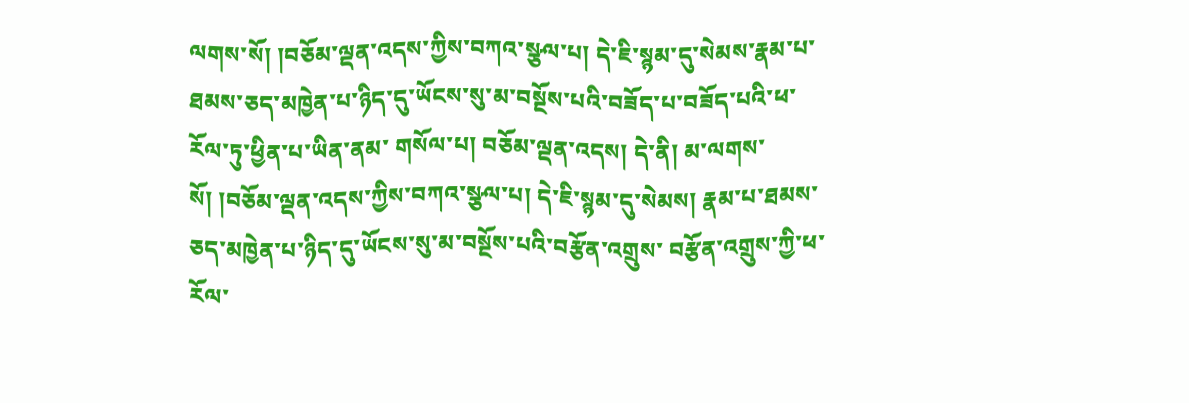ལགས་སོ། །བཅོམ་ལྡན་འདས་ཀྱིས་བཀའ་སྩལ་པ། དེ་ཇི་སྙམ་དུ་སེམས་རྣམ་པ་ཐམས་ཅད་མཁྱེན་པ་ཉིད་དུ་ཡོངས་སུ་མ་བསྔོས་པའི་བཟོད་པ་བཟོད་པའི་ཕ་རོལ་ཏུ་ཕྱིན་པ་ཡིན་ནམ་ གསོལ་པ། བཅོམ་ལྡན་འདས། དེ་ནི། མ་ལགས་སོ། །བཅོམ་ལྡན་འདས་ཀྱིས་བཀའ་སྩལ་པ། དེ་ཇི་སྙམ་དུ་སེམས། རྣམ་པ་ཐམས་ཅད་མཁྱེན་པ་ཉིད་དུ་ཡོངས་སུ་མ་བསྔོས་པའི་བརྩོན་འགྲུས་ བརྩོན་འགྲུས་ཀྱི་ཕ་རོལ་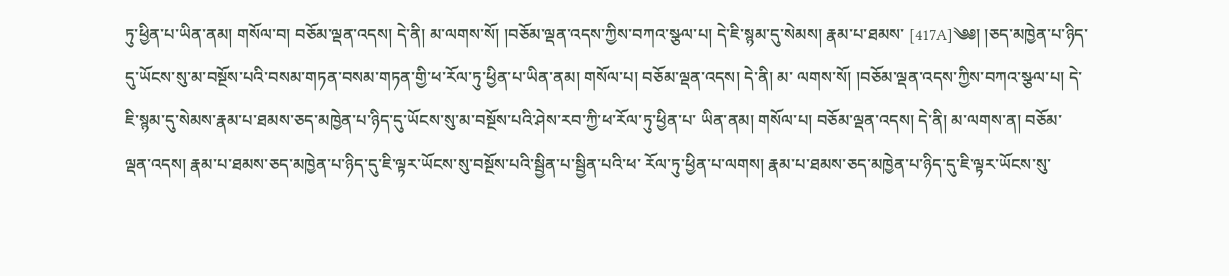ཏུ་ཕྱིན་པ་ཡིན་ནམ། གསོལ་བ། བཅོམ་ལྡན་འདས། དེ་ནི། མ་ལགས་སོ། །བཅོམ་ལྡན་འདས་ཀྱིས་བཀའ་སྩལ་པ། དེ་ཇི་སྙམ་དུ་སེམས། རྣམ་པ་ཐམས་ [417A]༄༅། །ཅད་མཁྱེན་པ་ཉིད་དུ་ཡོངས་སུ་མ་བསྔོས་པའི་བསམ་གཏན་བསམ་གཏན་གྱི་ཕ་རོལ་ཏུ་ཕྱིན་པ་ཡིན་ནམ། གསོལ་པ། བཅོམ་ལྡན་འདས། དེ་ནི། མ་ ལགས་སོ། །བཅོམ་ལྡན་འདས་ཀྱིས་བཀའ་སྩལ་པ། དེ་ཇི་སྙམ་དུ་སེམས་རྣམ་པ་ཐམས་ཅད་མཁྱེན་པ་ཉིད་དུ་ཡོངས་སུ་མ་བསྔོས་པའི་ཤེས་རབ་ཀྱི་ཕ་རོལ་ཏུ་ཕྱིན་པ་ ཡིན་ནམ། གསོལ་པ། བཅོམ་ལྡན་འདས། དེ་ནི། མ་ལགས་ན། བཅོམ་ལྡན་འདས། རྣམ་པ་ཐམས་ཅད་མཁྱེན་པ་ཉིད་དུ་ཇི་ལྟར་ཡོངས་སུ་བསྔོས་པའི་སྦྱིན་པ་སྦྱིན་པའི་ཕ་ རོལ་ཏུ་ཕྱིན་པ་ལགས། རྣམ་པ་ཐམས་ཅད་མཁྱེན་པ་ཉིད་དུ་ཇི་ལྟར་ཡོངས་སུ་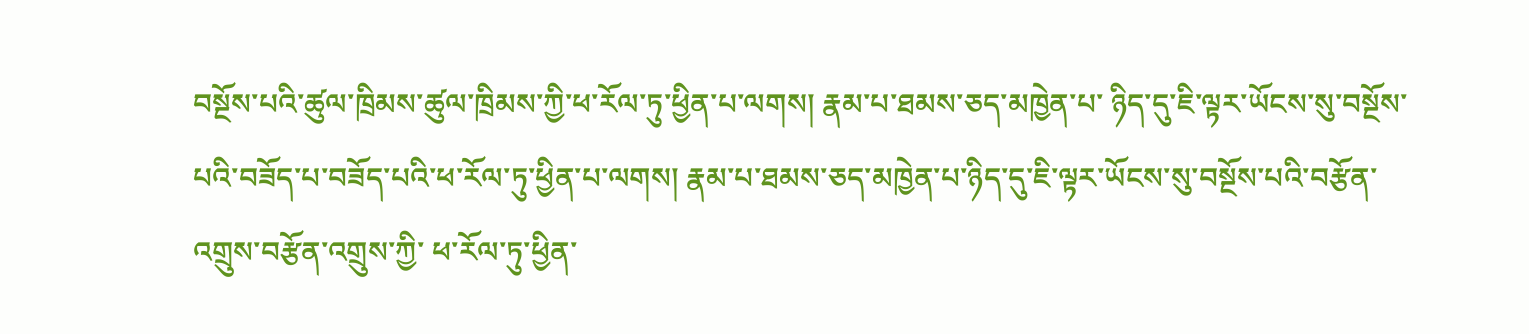བསྔོས་པའི་ཚུལ་ཁྲིམས་ཚུལ་ཁྲིམས་ཀྱི་ཕ་རོལ་ཏུ་ཕྱིན་པ་ལགས། རྣམ་པ་ཐམས་ཅད་མཁྱེན་པ་ ཉིད་དུ་ཇི་ལྟར་ཡོངས་སུ་བསྔོས་པའི་བཟོད་པ་བཟོད་པའི་ཕ་རོལ་ཏུ་ཕྱིན་པ་ལགས། རྣམ་པ་ཐམས་ཅད་མཁྱེན་པ་ཉིད་དུ་ཇི་ལྟར་ཡོངས་སུ་བསྔོས་པའི་བརྩོན་འགྲུས་བརྩོན་འགྲུས་ཀྱི་ ཕ་རོལ་ཏུ་ཕྱིན་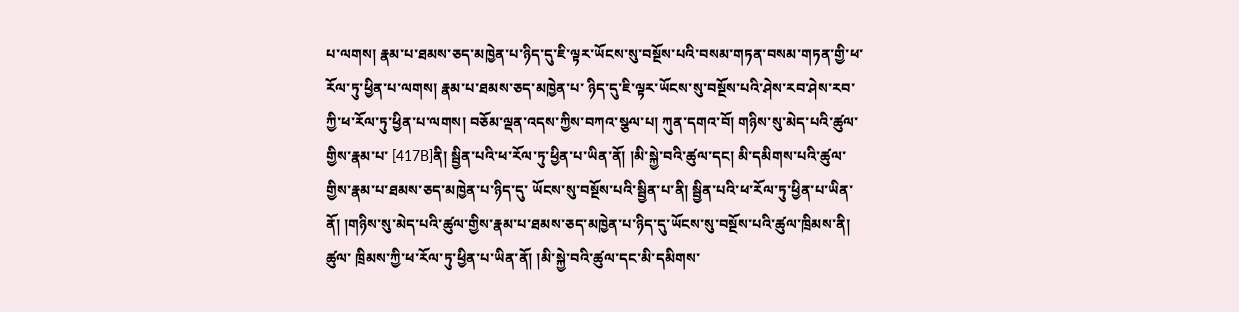པ་ལགས། རྣམ་པ་ཐམས་ཅད་མཁྱེན་པ་ཉིད་དུ་ཇི་ལྟར་ཡོངས་སུ་བསྔོས་པའི་བསམ་གཏན་བསམ་གཏན་གྱི་ཕ་རོལ་ཏུ་ཕྱིན་པ་ལགས། རྣམ་པ་ཐམས་ཅད་མཁྱེན་པ་ ཉིད་དུ་ཇི་ལྟར་ཡོངས་སུ་བསྔོས་པའི་ཤེས་རབ་ཤེས་རབ་ཀྱི་ཕ་རོལ་ཏུ་ཕྱིན་པ་ལགས། བཅོམ་ལྡན་འདས་ཀྱིས་བཀའ་སྩལ་པ། ཀུན་དགའ་བོ། གཉིས་སུ་མེད་པའི་ཚུལ་གྱིས་རྣམ་པ་ [417B]ནི། སྦྱིན་པའི་ཕ་རོལ་ཏུ་ཕྱིན་པ་ཡིན་ནོ། །མི་སྐྱེ་བའི་ཚུལ་དང། མི་དམིགས་པའི་ཚུལ་གྱིས་རྣམ་པ་ཐམས་ཅད་མཁྱེན་པ་ཉིད་དུ་ ཡོངས་སུ་བསྔོས་པའི་སྦྱིན་པ་ནི། སྦྱིན་པའི་ཕ་རོལ་ཏུ་ཕྱིན་པ་ཡིན་ནོ། །གཉིས་སུ་མེད་པའི་ཚུལ་གྱིས་རྣམ་པ་ཐམས་ཅད་མཁྱེན་པ་ཉིད་དུ་ཡོངས་སུ་བསྔོས་པའི་ཚུལ་ཁྲིམས་ནི། ཚུལ་ ཁྲིམས་ཀྱི་ཕ་རོལ་ཏུ་ཕྱིན་པ་ཡིན་ནོ། །མི་སྐྱེ་བའི་ཚུལ་དང་མི་དམིགས་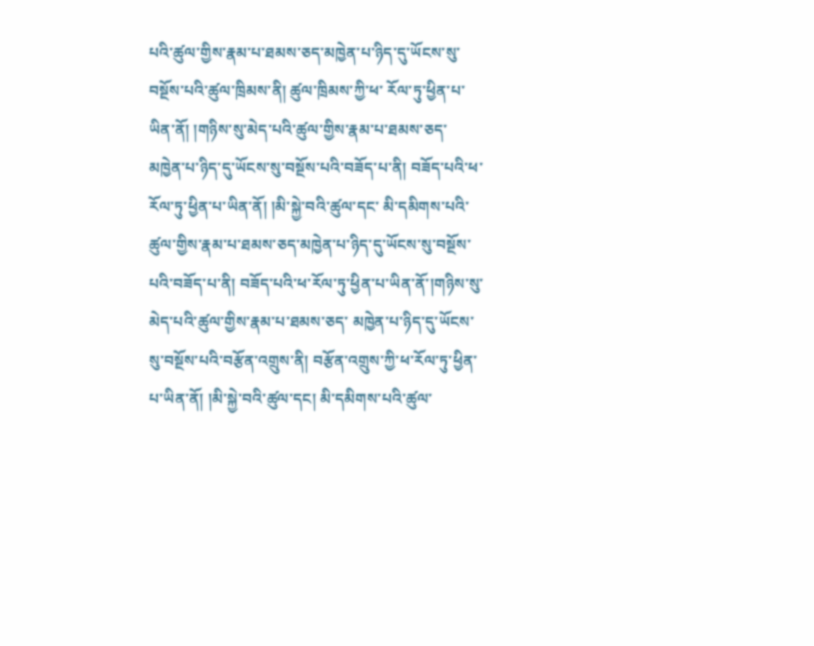པའི་ཚུལ་གྱིས་རྣམ་པ་ཐམས་ཅད་མཁྱེན་པ་ཉིད་དུ་ཡོངས་སུ་བསྔོས་པའི་ཚུལ་ཁྲིམས་ནི། ཚུལ་ཁྲིམས་ཀྱི་ཕ་ རོལ་ཏུ་ཕྱིན་པ་ཡིན་ནོ། །གཉིས་སུ་མེད་པའི་ཚུལ་གྱིས་རྣམ་པ་ཐམས་ཅད་མཁྱེན་པ་ཉིད་དུ་ཡོངས་སུ་བསྔོས་པའི་བཟོད་པ་ནི། བཟོད་པའི་ཕ་རོལ་ཏུ་ཕྱིན་པ་ཡིན་ནོ། །མི་སྐྱེ་བའི་ཚུལ་དང་ མི་དམིགས་པའི་ཚུལ་གྱིས་རྣམ་པ་ཐམས་ཅད་མཁྱེན་པ་ཉིད་དུ་ཡོངས་སུ་བསྔོས་པའི་བཟོད་པ་ནི། བཟོད་པའི་ཕ་རོལ་ཏུ་ཕྱིན་པ་ཡིན་ནོ་།གཉིས་སུ་མེད་པའི་ཚུལ་གྱིས་རྣམ་པ་ཐམས་ཅད་ མཁྱེན་པ་ཉིད་དུ་ཡོངས་སུ་བསྔོས་པའི་བརྩོན་འགྲུས་ནི། བརྩོན་འགྲུས་ཀྱི་ཕ་རོལ་ཏུ་ཕྱིན་པ་ཡིན་ནོ། །མི་སྐྱེ་བའི་ཚུལ་དང། མི་དམིགས་པའི་ཚུལ་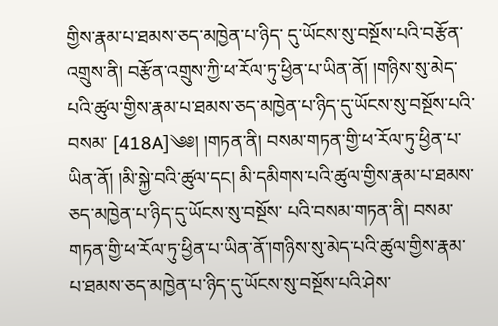གྱིས་རྣམ་པ་ཐམས་ཅད་མཁྱེན་པ་ཉིད་ དུ་ཡོངས་སུ་བསྔོས་པའི་བརྩོན་འགྲུས་ནི། བརྩོན་འགྲུས་ཀྱི་ཕ་རོལ་ཏུ་ཕྱིན་པ་ཡིན་ནོ། །གཉིས་སུ་མེད་པའི་ཚུལ་གྱིས་རྣམ་པ་ཐམས་ཅད་མཁྱེན་པ་ཉིད་དུ་ཡོངས་སུ་བསྔོས་པའི་བསམ་ [418A]༄༅། །གཏན་ནི། བསམ་གཏན་གྱི་ཕ་རོལ་ཏུ་ཕྱིན་པ་ཡིན་ནོ། །མི་སྐྱེ་བའི་ཚུལ་དང། མི་དམིགས་པའི་ཚུལ་གྱིས་རྣམ་པ་ཐམས་ཅད་མཁྱེན་པ་ཉིད་དུ་ཡོངས་སུ་བསྔོས་ པའི་བསམ་གཏན་ནི། བསམ་གཏན་གྱི་ཕ་རོལ་ཏུ་ཕྱིན་པ་ཡིན་ནོ་།གཉིས་སུ་མེད་པའི་ཚུལ་གྱིས་རྣམ་པ་ཐམས་ཅད་མཁྱེན་པ་ཉིད་དུ་ཡོངས་སུ་བསྔོས་པའི་ཤེས་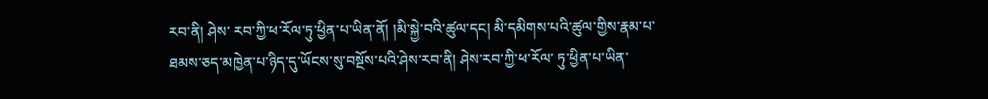རབ་ནི། ཤེས་ རབ་ཀྱི་ཕ་རོལ་ཏུ་ཕྱིན་པ་ཡིན་ནོ། །མི་སྐྱེ་བའི་ཚུལ་དང། མི་དམིགས་པའི་ཚུལ་གྱིས་རྣམ་པ་ཐམས་ཅད་མཁྱེན་པ་ཉིད་དུ་ཡོངས་སུ་བསྔོས་པའི་ཤེས་རབ་ནི། ཤེས་རབ་ཀྱི་ཕ་རོལ་ ཏུ་ཕྱིན་པ་ཡིན་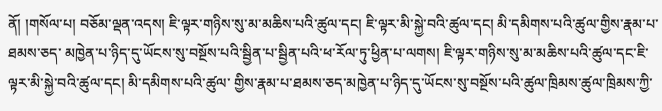ནོ། །གསོལ་པ། བཅོམ་ལྡན་འདས། ཇི་ལྟར་གཉིས་སུ་མ་མཆིས་པའི་ཚུལ་དང། ཇི་ལྟར་མི་སྐྱེ་བའི་ཚུལ་དང། མི་དམིགས་པའི་ཚུལ་གྱིས་རྣམ་པ་ཐམས་ཅད་ མཁྱེན་པ་ཉིད་དུ་ཡོངས་སུ་བསྔོས་པའི་སྦྱིན་པ་སྦྱིན་པའི་ཕ་རོལ་ཏུ་ཕྱིན་པ་ལགས། ཇི་ལྟར་གཉིས་སུ་མ་མཆིས་པའི་ཚུལ་དང་ཇི་ལྟར་མི་སྐྱེ་བའི་ཚུལ་དང། མི་དམིགས་པའི་ཚུལ་ གྱིས་རྣམ་པ་ཐམས་ཅད་མཁྱེན་པ་ཉིད་དུ་ཡོངས་སུ་བསྔོས་པའི་ཚུལ་ཁྲིམས་ཚུལ་ཁྲིམས་ཀྱི་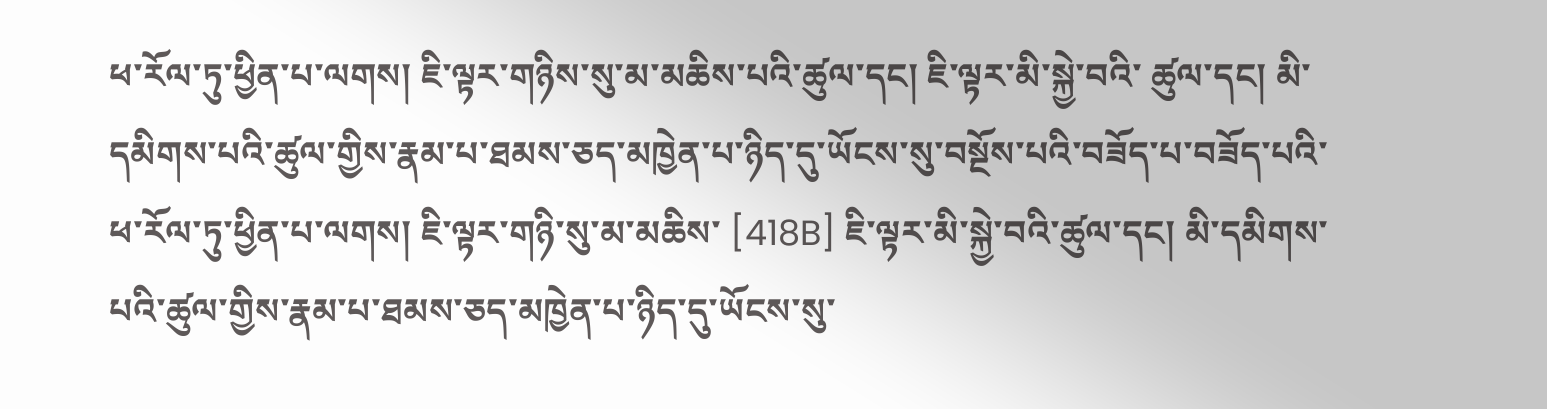ཕ་རོལ་ཏུ་ཕྱིན་པ་ལགས། ཇི་ལྟར་གཉིས་སུ་མ་མཆིས་པའི་ཚུལ་དང། ཇི་ལྟར་མི་སྐྱེ་བའི་ ཚུལ་དང། མི་དམིགས་པའི་ཚུལ་གྱིས་རྣམ་པ་ཐམས་ཅད་མཁྱེན་པ་ཉིད་དུ་ཡོངས་སུ་བསྔོས་པའི་བཟོད་པ་བཟོད་པའི་ཕ་རོལ་ཏུ་ཕྱིན་པ་ལགས། ཇི་ལྟར་གཉི་སུ་མ་མཆིས་ [418B] ཇི་ལྟར་མི་སྐྱེ་བའི་ཚུལ་དང། མི་དམིགས་པའི་ཚུལ་གྱིས་རྣམ་པ་ཐམས་ཅད་མཁྱེན་པ་ཉིད་དུ་ཡོངས་སུ་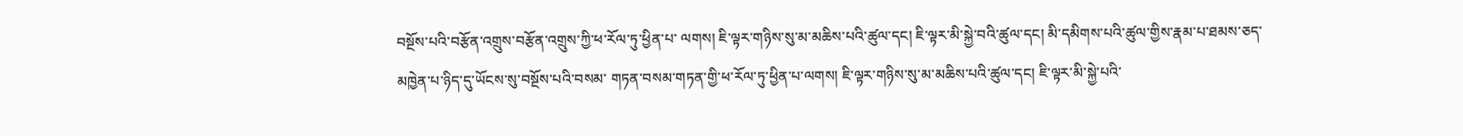བསྔོས་པའི་བརྩོན་འགྲུས་བརྩོན་འགྲུས་ཀྱི་ཕ་རོལ་ཏུ་ཕྱིན་པ་ ལགས། ཇི་ལྟར་གཉིས་སུ་མ་མཆིས་པའི་ཚུལ་དང། ཇི་ལྟར་མི་སྐྱེ་བའི་ཚུལ་དང། མི་དམིགས་པའི་ཚུལ་གྱིས་རྣམ་པ་ཐམས་ཅད་མཁྱེན་པ་ཉིད་དུ་ཡོངས་སུ་བསྔོས་པའི་བསམ་ གཏན་བསམ་གཏན་གྱི་ཕ་རོལ་ཏུ་ཕྱིན་པ་ལགས། ཇི་ལྟར་གཉིས་སུ་མ་མཆིས་པའི་ཚུལ་དང། ཇི་ལྟར་མི་སྐྱེ་པའི་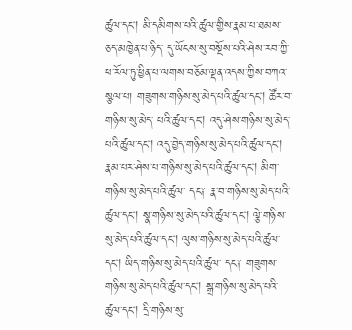ཚུལ་དང། མི་དམིགས་པའི་ཚུལ་གྱིས་རྣམ་པ་ཐམས་ཅད་མཁྱེན་པ་ཉིད་ དུ་ཡོངས་སུ་བསྔོས་པའི་ཤེས་རབ་ཀྱི་ཕ་རོལ་ཏུ་ཕྱིན་པ་ལགས་བཅོམ་ལྡན་འདས་ཀྱིས་བཀའ་སྩལ་པ། གཟུགས་གཉིས་སུ་མེད་པའི་ཚུལ་དང། ཚོར་བ་གཉིས་སུ་མེད་ པའི་ཚུལ་དང། འདུ་ཤེས་གཉིས་སུ་མེད་པའི་ཚུལ་དང། འདུ་བྱེད་གཉིས་སུ་མེད་པའི་ཚུལ་དང། རྣམ་པར་ཤེས་པ་གཉིས་སུ་མེད་པའི་ཚུལ་དང། མིག་གཉིས་སུ་མེད་པའི་ཚུལ་ དང༑ རྣ་བ་གཉིས་སུ་མེད་པའི་ཚུལ་དང། སྣ་གཉིས་སུ་མེད་པའི་ཚུལ་དང། ལྕེ་གཉིས་སུ་མེད་པའི་ཚུལ་དང། ལུས་གཉིས་སུ་མེད་པའི་ཚུལ་དང། ཡིད་གཉིས་སུ་མེད་པའི་ཚུལ་ དང༑ གཟུགས་གཉིས་སུ་མེད་པའི་ཚུལ་དང། སྒྲ་གཉིས་སུ་མེད་པའི་ཚུལ་དང། དྲི་གཉིས་སུ་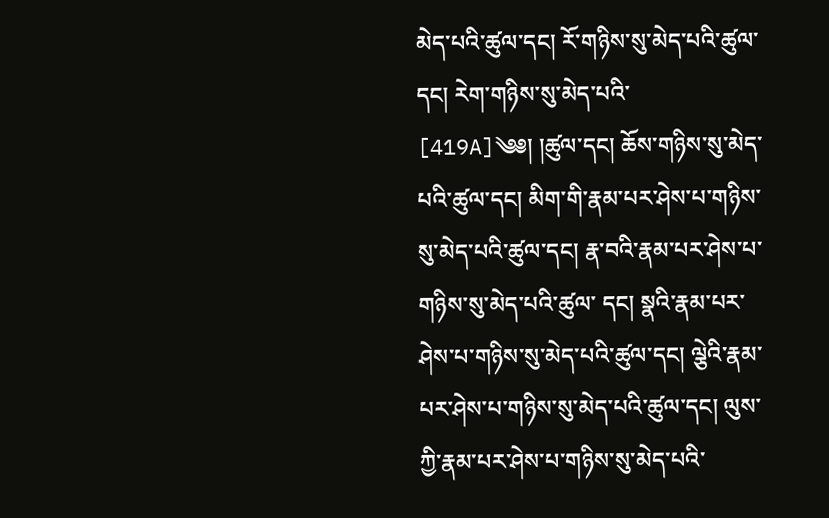མེད་པའི་ཚུལ་དང། རོ་གཉིས་སུ་མེད་པའི་ཚུལ་དང། རེག་གཉིས་སུ་མེད་པའི་ [419A]༄༅། །ཚུལ་དང། ཆོས་གཉིས་སུ་མེད་པའི་ཚུལ་དང། མིག་གི་རྣམ་པར་ཤེས་པ་གཉིས་སུ་མེད་པའི་ཚུལ་དང། རྣ་བའི་རྣམ་པར་ཤེས་པ་གཉིས་སུ་མེད་པའི་ཚུལ་ དང། སྣའི་རྣམ་པར་ཤེས་པ་གཉིས་སུ་མེད་པའི་ཚུལ་དང། ལྕེའི་རྣམ་པར་ཤེས་པ་གཉིས་སུ་མེད་པའི་ཚུལ་དང། ལུས་ཀྱི་རྣམ་པར་ཤེས་པ་གཉིས་སུ་མེད་པའི་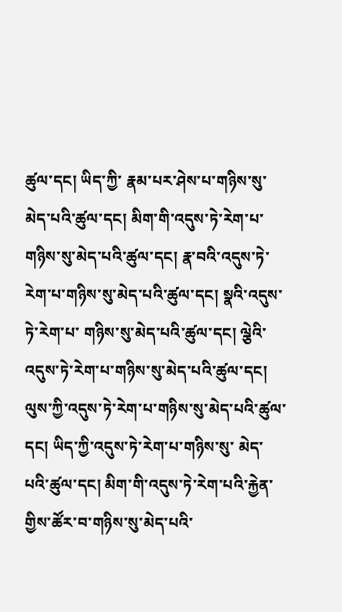ཚུལ་དང། ཡིད་ཀྱི་ རྣམ་པར་ཤེས་པ་གཉིས་སུ་མེད་པའི་ཚུལ་དང། མིག་གི་འདུས་ཏེ་རེག་པ་གཉིས་སུ་མེད་པའི་ཚུལ་དང། རྣ་བའི་འདུས་ཏེ་རེག་པ་གཉིས་སུ་མེད་པའི་ཚུལ་དང། སྣའི་འདུས་ཏེ་རེག་པ་ གཉིས་སུ་མེད་པའི་ཚུལ་དང། ལྕེའི་འདུས་ཏེ་རེག་པ་གཉིས་སུ་མེད་པའི་ཚུལ་དང། ལུས་ཀྱི་འདུས་ཏེ་རེག་པ་གཉིས་སུ་མེད་པའི་ཚུལ་དང། ཡིད་ཀྱི་འདུས་ཏེ་རེག་པ་གཉིས་སུ་ མེད་པའི་ཚུལ་དང། མིག་གི་འདུས་ཏེ་རེག་པའི་རྐྱེན་གྱིས་ཚོར་བ་གཉིས་སུ་མེད་པའི་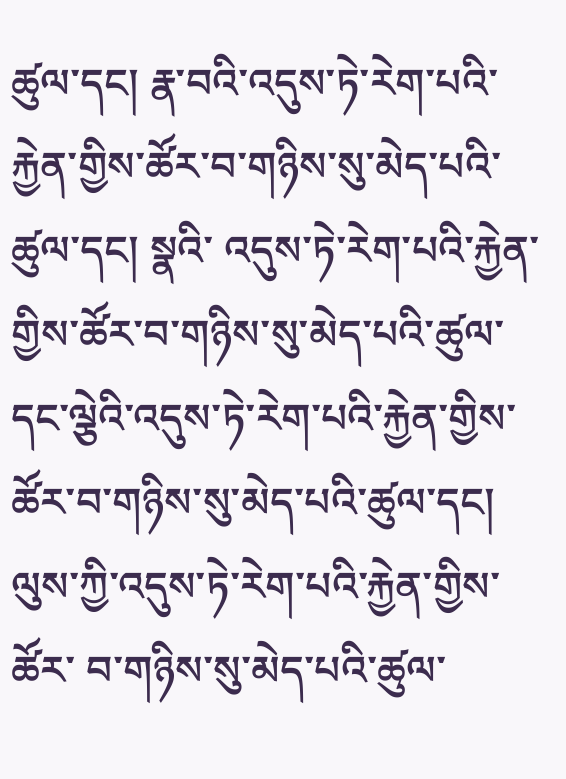ཚུལ་དང། རྣ་བའི་འདུས་ཏེ་རེག་པའི་རྐྱེན་གྱིས་ཚོར་བ་གཉིས་སུ་མེད་པའི་ཚུལ་དང། སྣའི་ འདུས་ཏེ་རེག་པའི་རྐྱེན་གྱིས་ཚོར་བ་གཉིས་སུ་མེད་པའི་ཚུལ་དང་ལྕེའི་འདུས་ཏེ་རེག་པའི་རྐྱེན་གྱིས་ཚོར་བ་གཉིས་སུ་མེད་པའི་ཚུལ་དང། ལུས་ཀྱི་འདུས་ཏེ་རེག་པའི་རྐྱེན་གྱིས་ཚོར་ བ་གཉིས་སུ་མེད་པའི་ཚུལ་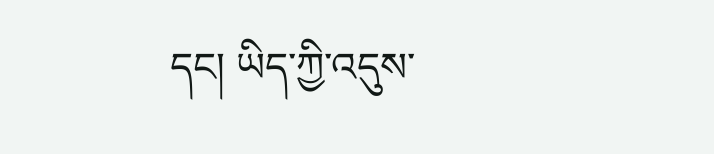དང། ཡིད་ཀྱི་འདུས་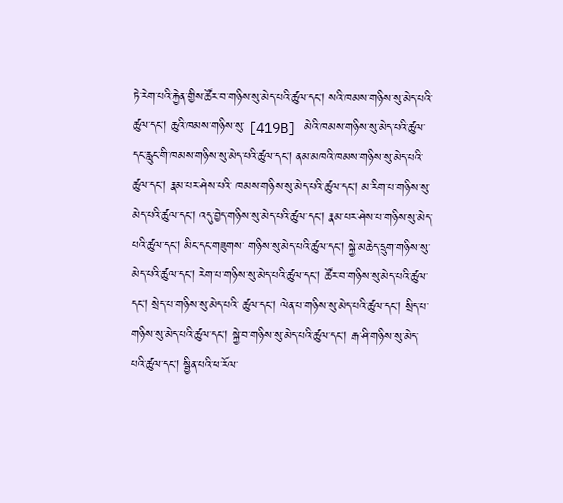ཏེ་རེག་པའི་རྐྱེན་གྱིས་ཚོར་བ་གཉིས་སུ་མེད་པའི་ཚུལ་དང། སའི་ཁམས་གཉིས་སུ་མེད་པའི་ཚུལ་དང། ཆུའི་ཁམས་གཉིས་སུ་ [419B] མེའི་ཁམས་གཉིས་སུ་མེད་པའི་ཚུལ་དང་རླུང་གི་ཁམས་གཉིས་སུ་མེད་པའི་ཚུལ་དང། ནམ་མཁའི་ཁམས་གཉིས་སུ་མེད་པའི་ཚུལ་དང། རྣམ་པར་ཤེས་པའི་ ཁམས་གཉིས་སུ་མེད་པའི་ཚུལ་དང། མ་རིག་པ་གཉིས་སུ་མེད་པའི་ཚུལ་དང། འདུ་བྱེད་གཉིས་སུ་མེད་པའི་ཚུལ་དང། རྣམ་པར་ཤེས་པ་གཉིས་སུ་མེད་པའི་ཚུལ་དང། མིང་དང་གཟུགས་ གཉིས་སུ་མེད་པའི་ཚུལ་དང། སྐྱེ་མཆེད་དྲུག་གཉིས་སུ་མེད་པའི་ཚུལ་དང། རེག་པ་གཉིས་སུ་མེད་པའི་ཚུལ་དང། ཚོར་བ་གཉིས་སུ་མེད་པའི་ཚུལ་དང། སྲེད་པ་གཉིས་སུ་མེད་པའི་ ཚུལ་དང། ལེན་པ་གཉིས་སུ་མེད་པའི་ཚུལ་དང། སྲིད་པ་གཉིས་སུ་མེད་པའི་ཚུལ་དང། སྐྱེ་བ་གཉིས་སུ་མེད་པའི་ཚུལ་དང། རྒ་ཤི་གཉིས་སུ་མེད་པའི་ཚུལ་དང། སྦྱིན་པའི་ཕ་རོལ་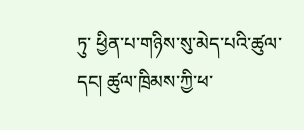ཏུ་ ཕྱིན་པ་གཉིས་སུ་མེད་པའི་ཚུལ་དང། ཚུལ་ཁྲིམས་ཀྱི་ཕ་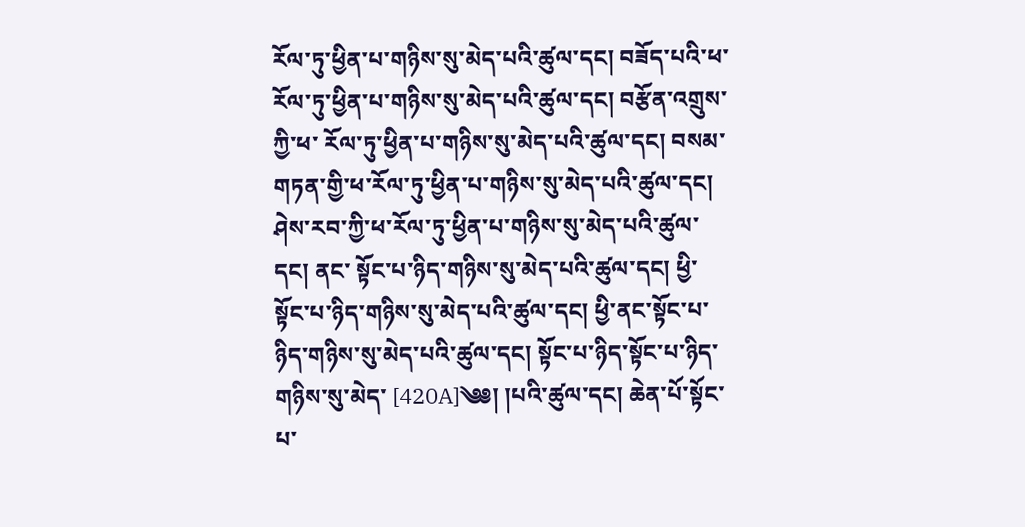རོལ་ཏུ་ཕྱིན་པ་གཉིས་སུ་མེད་པའི་ཚུལ་དང། བཟོད་པའི་ཕ་རོལ་ཏུ་ཕྱིན་པ་གཉིས་སུ་མེད་པའི་ཚུལ་དང། བརྩོན་འགྲུས་ཀྱི་ཕ་ རོལ་ཏུ་ཕྱིན་པ་གཉིས་སུ་མེད་པའི་ཚུལ་དང། བསམ་གཏན་གྱི་ཕ་རོལ་ཏུ་ཕྱིན་པ་གཉིས་སུ་མེད་པའི་ཚུལ་དང། ཤེས་རབ་ཀྱི་ཕ་རོལ་ཏུ་ཕྱིན་པ་གཉིས་སུ་མེད་པའི་ཚུལ་དང། ནང་ སྟོང་པ་ཉིད་གཉིས་སུ་མེད་པའི་ཚུལ་དང། ཕྱི་སྟོང་པ་ཉིད་གཉིས་སུ་མེད་པའི་ཚུལ་དང། ཕྱི་ནང་སྟོང་པ་ཉིད་གཉིས་སུ་མེད་པའི་ཚུལ་དང། སྟོང་པ་ཉིད་སྟོང་པ་ཉིད་གཉིས་སུ་མེད་ [420A]༄༅། །པའི་ཚུལ་དང། ཆེན་པོ་སྟོང་པ་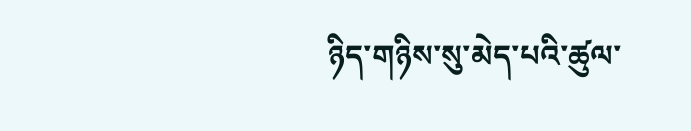ཉིད་གཉིས་སུ་མེད་པའི་ཚུལ་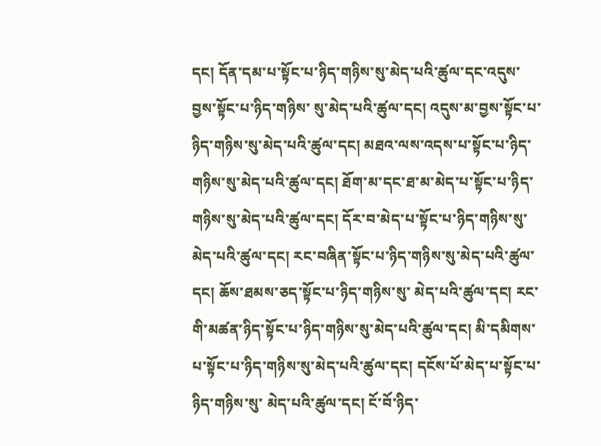དང། དོན་དམ་པ་སྟོང་པ་ཉིད་གཉིས་སུ་མེད་པའི་ཚུལ་དང་འདུས་བྱས་སྟོང་པ་ཉིད་གཉིས་ སུ་མེད་པའི་ཚུལ་དང། འདུས་མ་བྱས་སྟོང་པ་ཉིད་གཉིས་སུ་མེད་པའི་ཚུལ་དང། མཐའ་ལས་འདས་པ་སྟོང་པ་ཉིད་གཉིས་སུ་མེད་པའི་ཚུལ་དང། ཐོག་མ་དང་ཐ་མ་མེད་པ་སྟོང་པ་ཉིད་ གཉིས་སུ་མེད་པའི་ཚུལ་དང། དོར་བ་མེད་པ་སྟོང་པ་ཉིད་གཉིས་སུ་མེད་པའི་ཚུལ་དང། རང་བཞིན་སྟོང་པ་ཉིད་གཉིས་སུ་མེད་པའི་ཚུལ་དང། ཆོས་ཐམས་ཅད་སྟོང་པ་ཉིད་གཉིས་སུ་ མེད་པའི་ཚུལ་དང། རང་གི་མཚན་ཉིད་སྟོང་པ་ཉིད་གཉིས་སུ་མེད་པའི་ཚུལ་དང། མི་དམིགས་པ་སྟོང་པ་ཉིད་གཉིས་སུ་མེད་པའི་ཚུལ་དང། དངོས་པོ་མེད་པ་སྟོང་པ་ཉིད་གཉིས་སུ་ མེད་པའི་ཚུལ་དང། ངོ་བོ་ཉིད་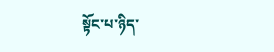སྟོང་པ་ཉིད་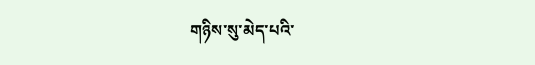གཉིས་སུ་མེད་པའི་